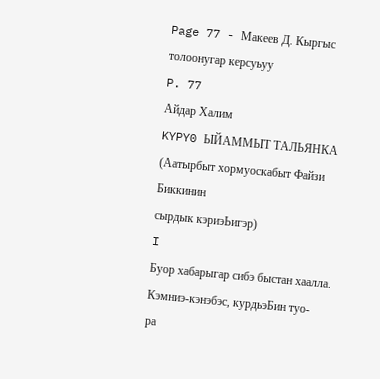Page 77 - Макеев Д. Кыргыс толоонугар керсуьуу
P. 77
Айдар Халим
KYPY0 ЫЙАММЫТ ТАЛЬЯНКА
(Аатырбыт хормуоскабыт Файзи Биккинин
сырдык кэриэЬигэр)
I
Буор хабарыгар сибэ быстан хаалла. Кэмниэ-кэнэбэс, курдьэБин туо-
ра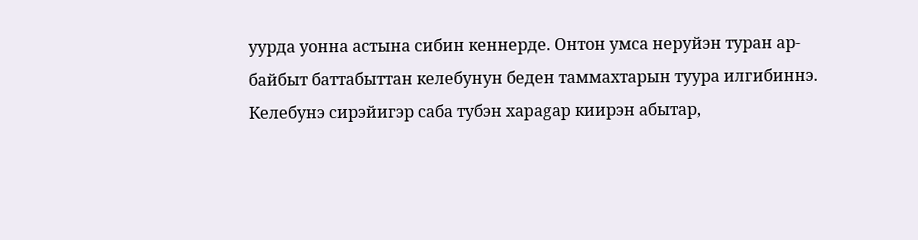уурда уонна астына сибин кеннерде. Онтон умса неруйэн туран ар-
байбыт баттабыттан келебунун беден таммахтарын туура илгибиннэ.
Келебунэ сирэйигэр саба тубэн xapagap киирэн абытар,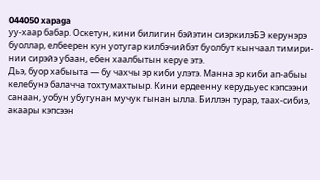044050 xapaga
уу-хаар бабар. Оскетун, кини билигин бэйэтин сиэркилэБЭ керунэрэ
буоллар, елбеерен кун уотугар килбэчийбэт буолбут кынчаал тимири-
нии сирэйэ убаан, ебен хаалбытын керуе этэ.
Дьэ, буор хабыыта — бу чахчы эр киби улэтэ. Манна эр киби ап-абыы
келебунэ балачча тохтумахтыыр. Кини ердеенну керудьуес кэпсээни
санаан, уобун убугунан мучук гынан ылла. Биллэн турар, таах-сибиэ,
акаары кэпсээн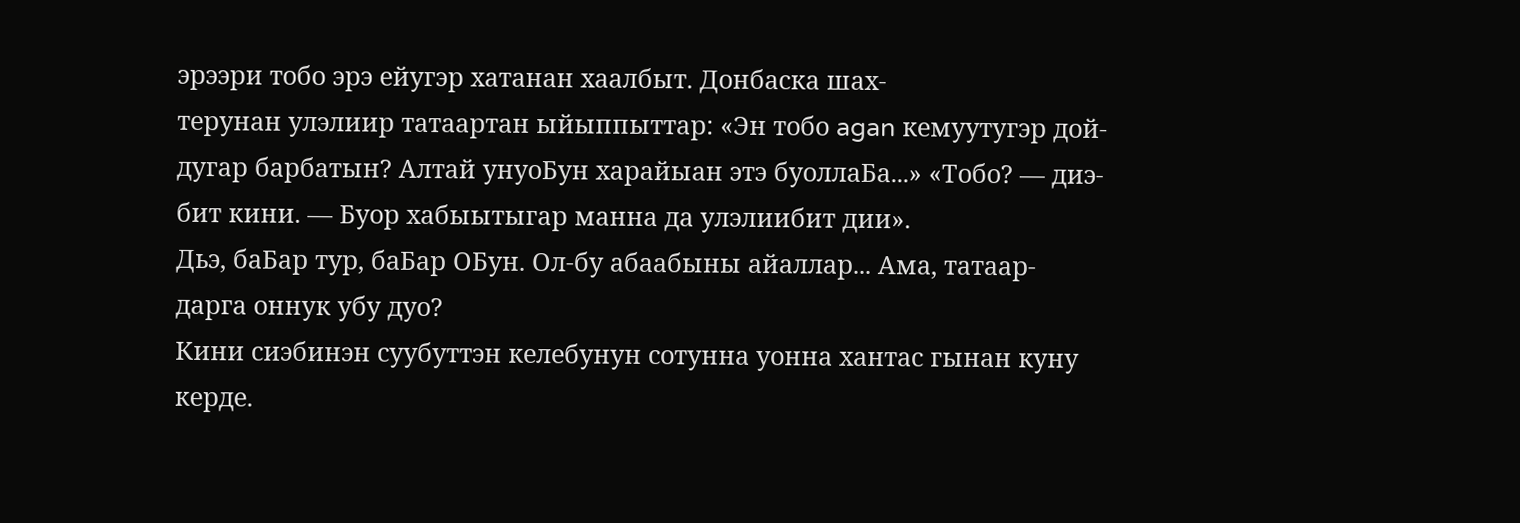эрээри тобо эрэ ейугэр хатанан хаалбыт. Донбаска шах-
терунан улэлиир татаартан ыйыппыттар: «Эн тобо agan кемуутугэр дой-
дугар барбатын? Алтай унуоБун харайыан этэ буоллаБа...» «Тобо? — диэ-
бит кини. — Буор хабыытыгар манна да улэлиибит дии».
Дьэ, баБар тур, баБар ОБун. Ол-бу абаабыны айаллар... Ама, татаар-
дарга оннук убу дуо?
Кини сиэбинэн суубуттэн келебунун сотунна уонна хантас гынан куну
керде.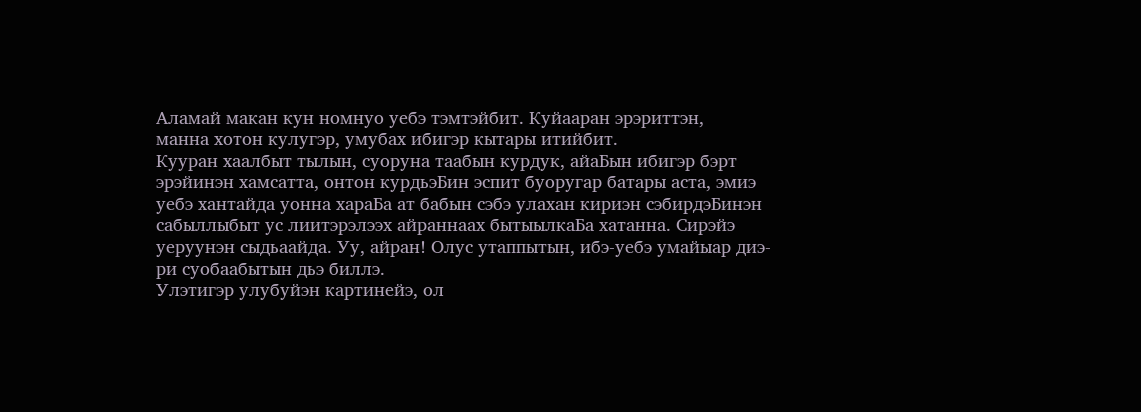Аламай макан кун номнуо уебэ тэмтэйбит. Куйааран эрэриттэн,
манна хотон кулугэр, умубах ибигэр кытары итийбит.
Кууран хаалбыт тылын, суоруна таабын курдук, айаБын ибигэр бэрт
эрэйинэн хамсатта, онтон курдьэБин эспит буоругар батары аста, эмиэ
уебэ хантайда уонна хараБа ат бабын сэбэ улахан кириэн сэбирдэБинэн
сабыллыбыт ус лиитэрэлээх айраннаах бытыылкаБа хатанна. Сирэйэ
уеруунэн сыдьаайда. Уу, айран! Олус утаппытын, ибэ-уебэ умайыар диэ-
ри суобаабытын дьэ биллэ.
Улэтигэр улубуйэн картинейэ, ол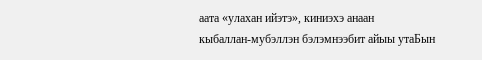аата «улахан ийэтэ», киниэхэ анаан
кыбаллан-мубэллэн бэлэмнээбит айыы утаБын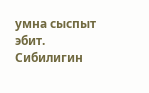умна сыспыт эбит.
Сибилигин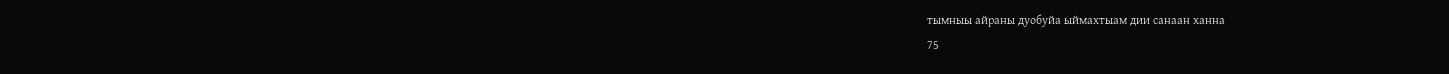тымныы айраны дуобуйа ыймахтыам дии санаан ханна
75